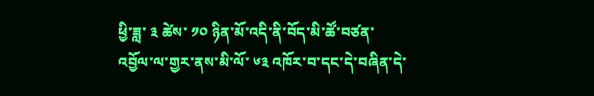ཕྱི་ཟླ་ ༣ ཚེས་ ༡༠ ཉིན་མོ་འདི་ནི་བོད་མི་ཚོ་བཙན་འབྱོལ་ལ་གྱར་ནས་མི་ལོ་ ༦༣ འཁོར་བ་དང་དེ་བཞིན་དེ་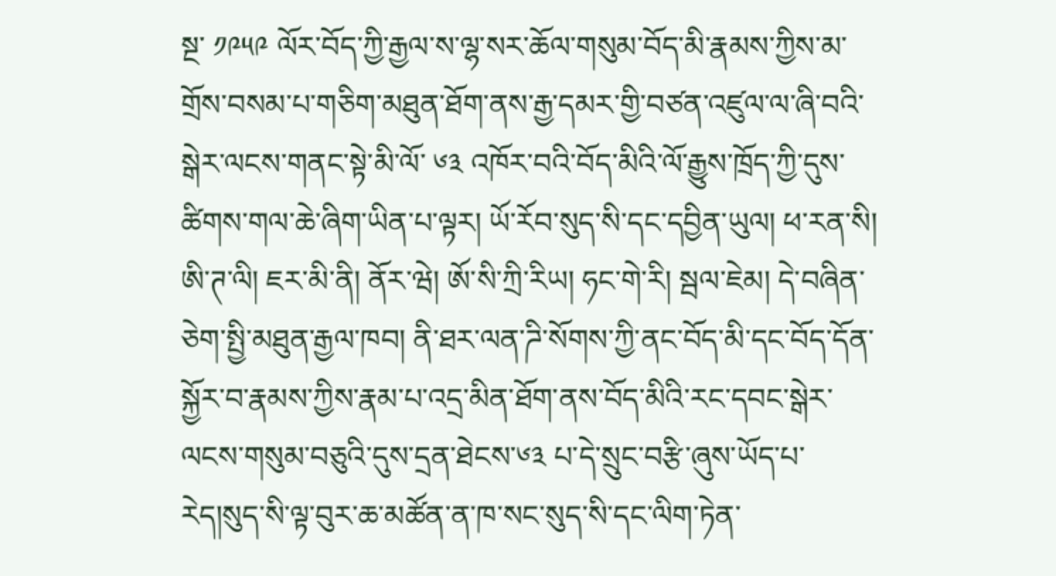སྔ་ ༡༩༥༩ ལོར་བོད་ཀྱི་རྒྱལ་ས་ལྷ་སར་ཆོལ་གསུམ་བོད་མི་རྣམས་ཀྱིས་མ་གྲོས་བསམ་པ་གཅིག་མཐུན་ཐོག་ནས་རྒྱ་དམར་གྱི་བཙན་འཛུལ་ལ་ཞི་བའི་སྒེར་ལངས་གནང་སྟེ་མི་ལོ་ ༦༣ འཁོར་བའི་བོད་མིའི་ལོ་རྒྱུས་ཁྲོད་ཀྱི་དུས་ཚིགས་གལ་ཆེ་ཞིག་ཡིན་པ་ལྟར། ཡོ་རོབ་སུད་སི་དང་དབྱིན་ཡུལ། ཕ་རན་སི། ཨི་ཊ་ལི། ཇར་མི་ནི། ནོར་ཝེ། ཨོ་སི་ཀྲི་རིཡ། ཧང་གེ་རི། སྦལ་ཇེམ། དེ་བཞིན་ཅེག་སྤྱི་མཐུན་རྒྱལ་ཁབ། ནི་ཐར་ལན་ཌི་སོགས་ཀྱི་ནང་བོད་མི་དང་བོད་དོན་སྐྱོར་བ་རྣམས་ཀྱིས་རྣམ་པ་འདྲ་མིན་ཐོག་ནས་བོད་མིའི་རང་དབང་སྒེར་ལངས་གསུམ་བཅུའི་དུས་དྲན་ཐེངས་༦༣ པ་དེ་སྲུང་བརྩི་ཞུས་ཡོད་པ་རེད།སུད་སི་ལྟ་བུར་ཆ་མཚོན་ན་ཁ་སང་སུད་སི་དང་ལིག་ཏེན་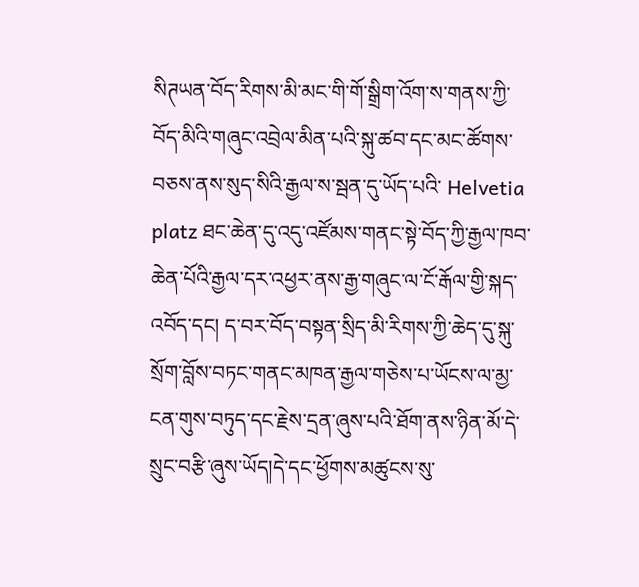སིཊཡན་བོད་རིགས་མི་མང་གི་གོ་སྒྲིག་འོག་ས་གནས་ཀྱི་བོད་མིའི་གཞུང་འབྲེལ་མིན་པའི་སྐུ་ཚབ་དང་མང་ཚོགས་བཅས་ནས་སུད་སིའི་རྒྱལ་ས་སྦན་དུ་ཡོད་པའི་ Helvetia platz ཐང་ཆེན་དུ་འདུ་འཛོམས་གནང་སྟེ་བོད་ཀྱི་རྒྱལ་ཁབ་ཆེན་པོའི་རྒྱལ་དར་འཕྱར་ནས་རྒྱ་གཞུང་ལ་ངོ་རྒོལ་གྱི་སྐད་འབོད་དང། ད་བར་བོད་བསྟན་སྲིད་མི་རིགས་ཀྱི་ཆེད་དུ་སྐུ་སྲོག་བློས་བཏང་གནང་མཁན་རྒྱལ་གཅེས་པ་ཡོངས་ལ་མྱ་ངན་གུས་བཏུད་དང་རྗེས་དྲན་ཞུས་པའི་ཐོག་ནས་ཉིན་མོ་དེ་སྲུང་བརྩི་ཞུས་ཡོད།དེ་དང་ཕྱོགས་མཚུངས་སུ་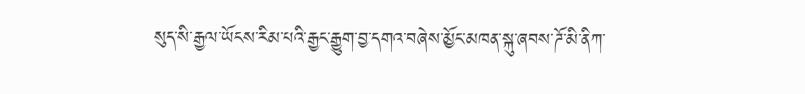སུད་སི་རྒྱལ་ཡོངས་རིམ་པའི་རྒྱང་རྒྱུག་བྱ་དགའ་བཞེས་མྱོང་མཁན་སྐུ་ཞབས་ཌོ་མི་ནིཀ་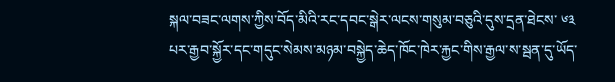སྐལ་བཟང་ལགས་ཀྱིས་བོད་མིའི་རང་དབང་སྒེར་ལངས་གསུམ་བཅུའི་དུས་དྲན་ཐེངས་ ༦༣ པར་རྒྱབ་སྐྱོར་དང་གདུང་སེམས་མཉམ་བསྐྱེད་ཆེད་ཁོང་ཁེར་རྐྱང་གིས་རྒྱལ་ས་སྦན་དུ་ཡོད་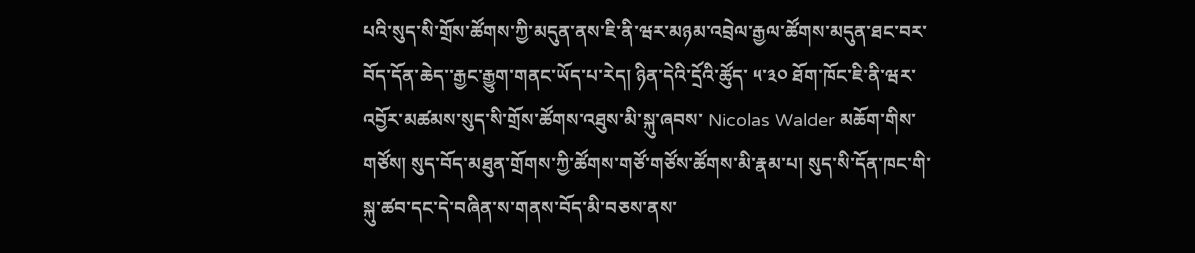པའི་སུད་སི་གྲོས་ཚོགས་ཀྱི་མདུན་ནས་ཇི་ནི་ཝར་མཉམ་འབྲེལ་རྒྱལ་ཚོགས་མདུན་ཐང་བར་བོད་དོན་ཆེད་་རྒྱང་རྒྱུག་གནང་ཡོད་པ་རེད། ཉིན་དེའི་དྲོའི་ཚོུད་ ༥་༣༠ ཐོག་ཁོང་ཇི་ནི་ཝར་འབྱོར་མཚམས་སུད་སི་གྲོས་ཚོགས་འཐུས་མི་སྐུ་ཞབས་ Nicolas Walder མཆོག་གིས་གཙོས། སུད་བོད་མཐུན་གྲོགས་ཀྱི་ཚོགས་གཙོ་གཙོས་ཚོགས་མི་རྣམ་པ། སུད་སི་དོན་ཁང་གི་སྐུ་ཚབ་དང་དེ་བཞིན་ས་གནས་བོད་མི་བཅས་ནས་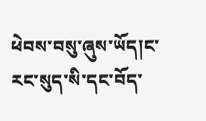ཕེབས་བསུ་ཞུས་ཡོད།ང་རང་སུད་སི་དང་བོད་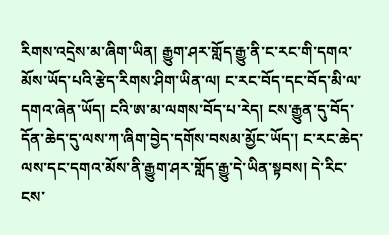རིགས་འདྲེས་མ་ཞིག་ཡིན། རྒྱུག་ཤར་གློད་རྒྱུ་ནི་ང་རང་གི་དགའ་མོས་ཡོད་པའི་རྩེད་རིགས་ཤིག་ཡིན་ལ། ང་རང་བོད་དང་བོད་མི་ལ་དགའ་ཞེན་ཡོད། ངའི་ཨ་མ་ལགས་བོད་པ་རེད། ངས་རྒྱུན་དུ་བོད་དོན་ཆེད་དུ་ལས་ཀ་ཞིག་བྱེད་དགོས་བསམ་མྱོང་ཡོད་། ང་རང་ཆེད་ལས་དང་དགའ་མོས་ནི་རྒྱུག་ཤར་གློད་རྒྱུ་དེ་ཡིན་སྟབས། དེ་རིང་ངས་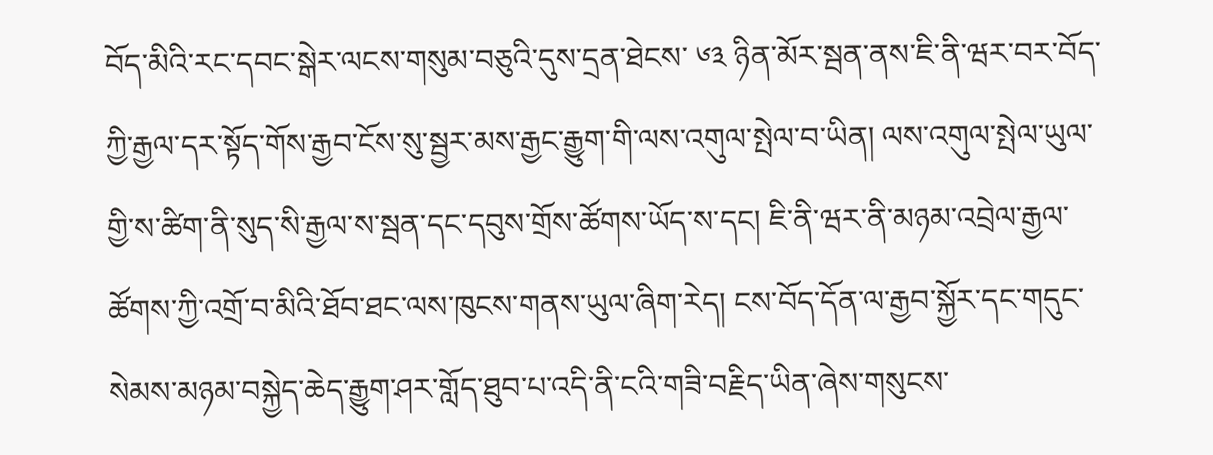བོད་མིའི་རང་དབང་སྒེར་ལངས་གསུམ་བཅུའི་དུས་དྲན་ཐེངས་ ༦༣ ཉིན་མོར་སྦན་ནས་ཇི་ནི་ཝར་བར་བོད་ཀྱི་རྒྱལ་དར་སྟོད་གོས་རྒྱབ་ངོས་སུ་སྦྱར་མས་རྒྱང་རྒྱུག་གི་ལས་འགུལ་སྤེལ་བ་ཡིན། ལས་འགུལ་སྤེལ་ཡུལ་གྱི་ས་ཚིག་ནི་སུད་སི་རྒྱལ་ས་སྦན་དང་དབུས་གྲོས་ཚོགས་ཡོད་ས་དང། ཇི་ནི་ཝར་ནི་མཉམ་འབྲེལ་རྒྱལ་ཚོགས་ཀྱི་འགྲོ་བ་མིའི་ཐོབ་ཐང་ལས་ཁུངས་གནས་ཡུལ་ཞིག་རེད། ངས་བོད་དོན་ལ་རྒྱབ་སྐྱོར་དང་གདུང་སེམས་མཉམ་བསྐྱེད་ཆེད་རྒྱུག་ཤར་གློད་ཐུབ་པ་འདི་ནི་ངའི་གཟི་བརྗིད་ཡིན་ཞེས་གསུངས་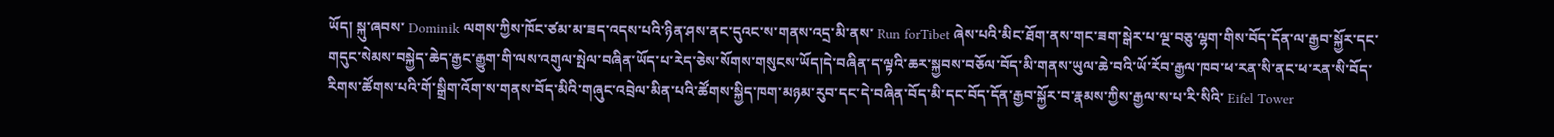ཡོད། སྐུ་ཞབས་ Dominik ལགས་ཀྱིས་ཁོང་ཙམ་མ་ཟད་འདས་པའི་ཉིན་ཤས་ནང་དུའང་ས་གནས་འདྲ་མི་ནས་ Run forTibet ཞེས་པའི་མིང་ཐོག་ནས་གང་ཟག་སྒེར་པ་ལྔ་བཅུ་ལྷག་གིས་བོད་དོན་ལ་རྒྱབ་སྐྱོར་དང་གདུང་སེམས་བསྐྱེད་ཆེད་རྒྱང་རྒྱུག་གི་ལས་འགུལ་སྤེལ་བཞིན་ཡོད་པ་རེད་ཅེས་སོགས་གསུངས་ཡོད།དེ་བཞིན་ད་ལྟའི་ཆར་སྐྱབས་བཅོལ་བོད་མི་གནས་ཡུལ་ཆེ་བའི་ཡོ་རོབ་རྒྱལ་ཁབ་ཕ་རན་སི་ནང་ཕ་རན་སི་བོད་རིགས་ཚོགས་པའི་གོ་སྒྲིག་འོག་ས་གནས་བོད་མིའི་གཞུང་འབྲེལ་མིན་པའི་ཚོགས་སྐྱིད་ཁག་མཉམ་རུབ་དང་དེ་བཞིན་བོད་མི་དང་བོད་དོན་རྒྱབ་སྐྱོར་བ་རྣམས་ཀྱིས་རྒྱལ་ས་པ་རི་སིའི་ Eifel Tower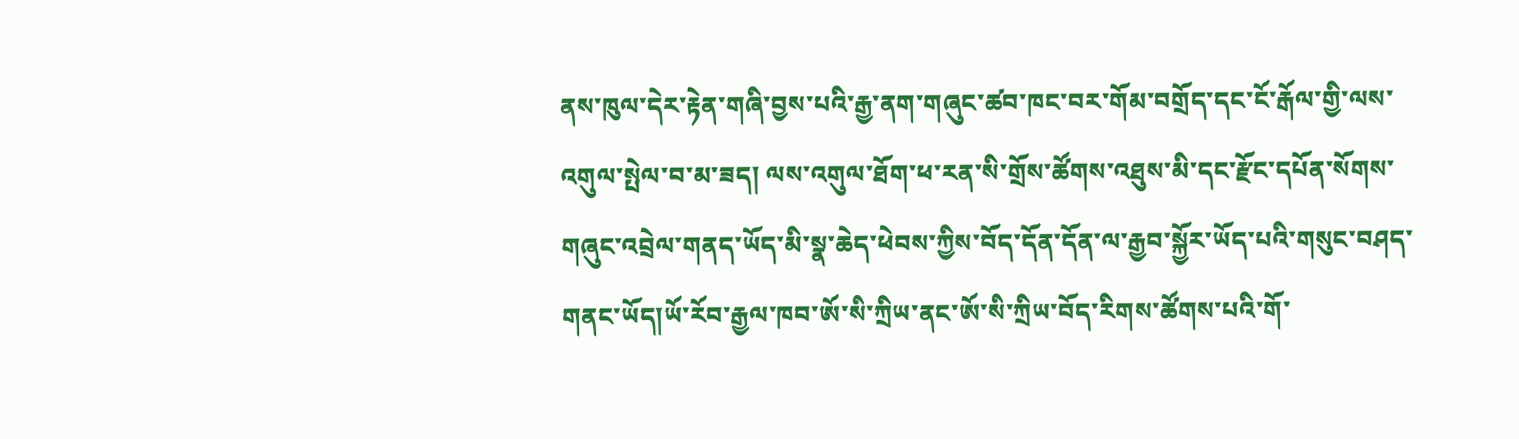ནས་ཁུལ་དེར་རྟེན་གཞི་བྱས་པའི་རྒྱ་ནག་གཞུང་ཚབ་ཁང་བར་གོམ་བགྲོད་དང་ངོ་རྒོལ་གྱི་ལས་འགུལ་སྤེལ་བ་མ་ཟད། ལས་འགུལ་ཐོག་ཕ་རན་སི་གྲོས་ཚོགས་འཐུས་མི་དང་རྫོང་དཔོན་སོགས་གཞུང་འབྲེལ་གནད་ཡོད་མི་སྣ་ཆེད་ཕེབས་ཀྱིས་བོད་དོན་དོན་ལ་རྒྱབ་སྐྱོར་ཡོད་པའི་གསུང་བཤད་གནང་ཡོད།ཡོ་རོབ་རྒྱལ་ཁབ་ཨོ་སི་ཀྲིཡ་ནང་ཨོ་སི་ཀྲིཡ་བོད་རིགས་ཚོགས་པའི་གོ་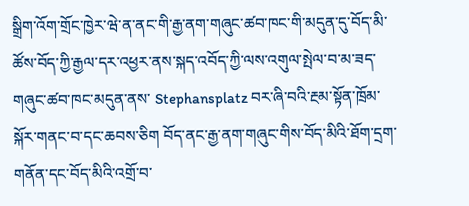སྒྲིག་འོག་གྲོང་ཁྱེར་ཝེ་ན་ནང་གི་རྒྱ་ནག་གཞུང་ཚབ་ཁང་གི་མདུན་དུ་བོད་མི་ཚོས་བོད་ཀྱི་རྒྱལ་དར་འཕྱར་ནས་སྐད་འབོད་ཀྱི་ལས་འགུལ་སྤེལ་བ་མ་ཟད་གཞུང་ཚབ་ཁང་མདུན་ནས་ Stephansplatz བར་ཞི་བའི་རྔམ་སྟོན་ཁྲོམ་སྐོར་གནང་བ་དང་ཆབས་ཅིག བོད་ནང་རྒྱ་ནག་གཞུང་གིས་བོད་མིའི་ཐོག་དྲག་གནོན་དང་བོད་མིའི་འགྲོ་བ་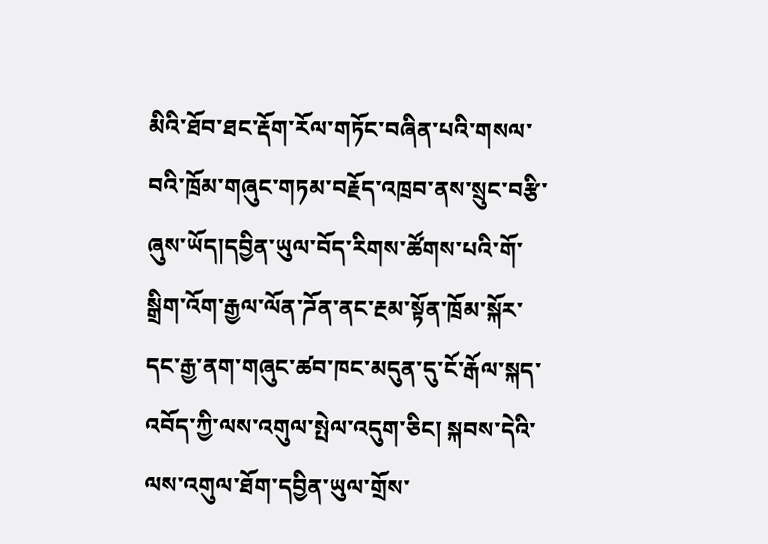མིའི་ཐོབ་ཐང་རྡོག་རོལ་གཏོང་བཞིན་པའི་གསལ་བའི་ཁྲོམ་གཞུང་གཏམ་བརྗོད་འཁྲབ་ནས་སྲུང་བརྩི་ཞུས་ཡོད།དབྱིན་ཡུལ་བོད་རིགས་ཚོགས་པའི་གོ་སྒྲིག་འོག་རྒྱལ་ལོན་ཌོན་ནང་རྔམ་སྟོན་ཁྲོམ་སྐོར་དང་རྒྱ་ནག་གཞུང་ཚབ་ཁང་མདུན་དུ་ངོ་རྒོལ་སྐད་འབོད་ཀྱི་ལས་འགུལ་སྤེལ་འདུག་ཅིང། སྐབས་དེའི་ལས་འགུལ་ཐོག་དབྱིན་ཡུལ་གྲོས་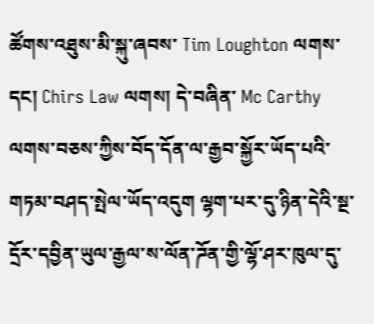ཚོགས་འཐུས་མི་སྐུ་ཞབས་ Tim Loughton ལགས་དང། Chirs Law ལགས། དེ་བཞིན་ Mc Carthy ལགས་བཅས་ཀྱིས་བོད་དོན་ལ་རྒྱབ་སྐྱོར་ཡོད་པའི་གཏམ་བཤད་སྤེལ་ཡོད་འདུག ལྷག་པར་དུ་ཉིན་དེའི་སྔ་དྲོར་དབྱིན་ཡུལ་རྒྱལ་ས་ལོན་ཌོན་གྱི་ལྷོ་ཤར་ཁུལ་དུ་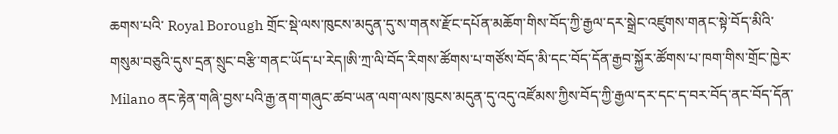ཆགས་པའི་ Royal Borough གྲོང་སྡེ་ལས་ཁུངས་མདུན་དུ་ས་གནས་རྫོང་དཔོན་མཆོག་གིས་བོད་ཀྱི་རྒྱལ་དར་སྒྲེང་འཛུགས་གནང་སྟེ་བོད་མིའི་གསུམ་བཅུའི་དུས་དྲན་སྲུང་བརྩི་གནང་ཡོད་པ་རེད།ཨི་ཀྲ་ལི་བོད་རིགས་ཚོགས་པ་གཙོས་བོད་མི་དང་བོད་དོན་རྒྱབ་སྐྱོར་ཚོགས་པ་ཁག་གིས་གྲོང་ཁྱེར་Milano ནང་རྟེན་གཞི་བྱས་པའི་རྒྱ་ནག་གཞུང་ཚབ་ཡན་ལག་ལས་ཁུངས་མདུན་དུ་འདུ་འཛོམས་ཀྱིས་བོད་ཀྱི་རྒྱལ་དར་དང་ད་བར་བོད་ནང་བོད་དོན་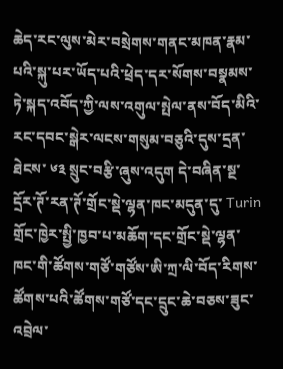ཆེད་རང་ལུས་མེར་བསྲེགས་གནང་མཁན་རྣམ་པའི་སྐུ་པར་ཡོད་པའི་ཕྲེད་དར་སོགས་བསྣམས་ཏེ་སྐད་འབོད་ཀྱི་ལས་འགུལ་སྤེལ་ནས་བོད་མིའི་རང་དབང་སྒེར་ལངས་གསུམ་བཅུའི་དུས་དྲན་ཐེངས་ ༦༣ སྲུང་བརྩི་ཞུས་འདུག དེ་བཞིན་སྔ་དྲོར་ཊོ་རན་ཊོ་གྲོང་སྡེ་ལྷན་ཁང་མདུན་དུ་ Turin གྲོང་ཁྱེར་སྤྱི་ཁྱབ་པ་མཆོག་དང་གྲོང་སྡེ་ལྷན་ཁང་གི་ཚོགས་གཙོ་གཙོས་ཨི་ཀྲ་ལི་བོད་རིགས་ཚོགས་པའི་ཚོགས་གཙོ་དང་དྲུང་ཆེ་བཅས་ཟུང་འབྲེལ་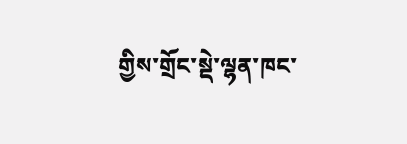གྱིས་གྲོང་སྡེ་ལྷན་ཁང་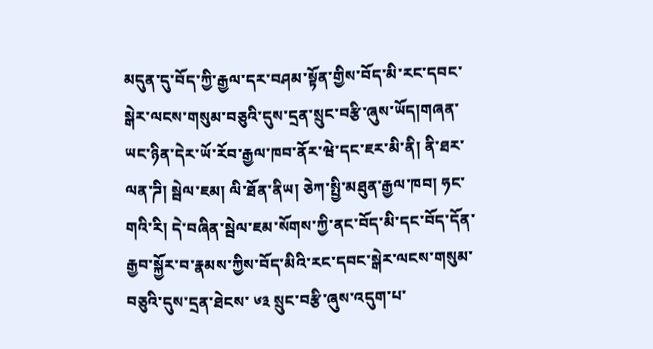མདུན་དུ་བོད་ཀྱི་རྒྱལ་དར་བཤམ་སྟོན་གྱིས་བོད་མི་རང་དབང་སྒེར་ལངས་གསུམ་བཅུའི་དུས་དྲན་སྲུང་བརྩི་ཞུས་ཡོད།གཞན་ཡང་ཉིན་དེར་ཡོ་རོབ་རྒྱལ་ཁབ་ནོར་ཝེ་དང་ཇར་མི་ནི། ནི་ཐར་ལན་ཌི། སྦེལ་ཇམ། ལི་ཐོན་ནིཡ། ཅེཀ་སྤྱི་མཐུན་རྒྱལ་ཁབ། ཧང་གའི་རི། དེ་བཞིན་སྦེལ་ཇམ་སོགས་ཀྱི་ནང་བོད་མི་དང་བོད་དོན་རྒྱབ་སྐྱོར་བ་རྣམས་ཀྱིས་བོད་མིའི་རང་དབང་སྒེར་ལངས་གསུམ་བཅུའི་དུས་དྲན་ཐེངས་ ༦༣ སྲུང་བརྩི་ཞུས་འདུག་པ་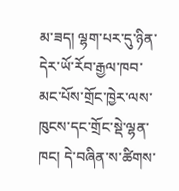མ་ཟད། ལྷག་པར་དུ་ཉིན་དེར་ཡོ་རོབ་རྒྱལ་ཁབ་མང་པོས་གྲོང་ཁྱེར་ལས་ཁུངས་དང་གྲོང་སྡེ་ལྷན་ཁང། དེ་བཞིན་ས་ཚིགས་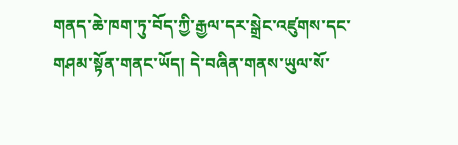གནད་ཆེ་ཁག་ཏུ་བོད་ཀྱི་རྒྱལ་དར་སྒྲེང་འཛུགས་དང་གཤམ་སྟོན་གནང་ཡོད། དེ་བཞིན་གནས་ཡུལ་སོ་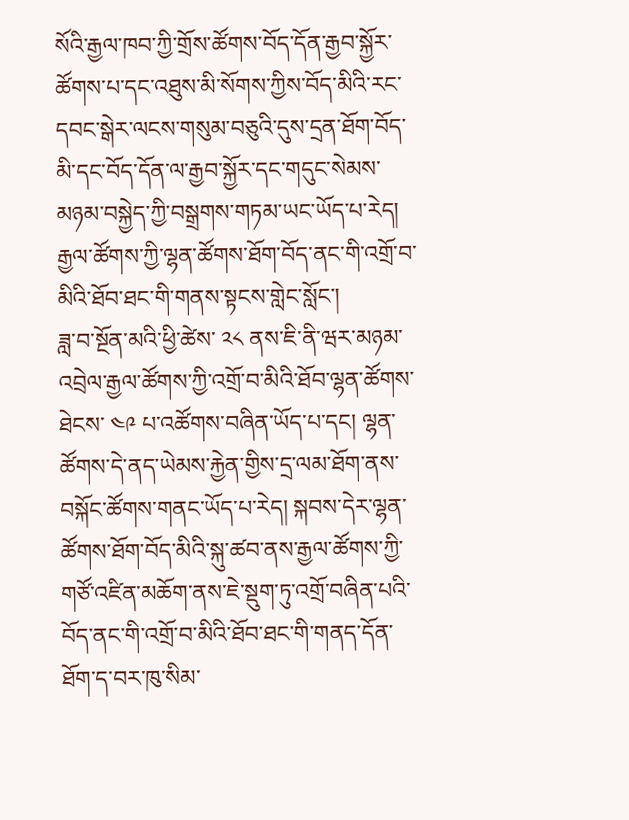སོའི་རྒྱལ་ཁབ་ཀྱི་གྲོས་ཚོགས་བོད་དོན་རྒྱབ་སྐྱོར་ཚོགས་པ་དང་འཐུས་མི་སོགས་ཀྱིས་བོད་མིའི་རང་དབང་སྒེར་ལངས་གསུམ་བཅུའི་དུས་དྲན་ཐོག་བོད་མི་དང་བོད་དོན་ལ་རྒྱབ་སྐྱོར་དང་གདུང་སེམས་མཉམ་བསྐྱེད་ཀྱི་བསྒྲགས་གཏམ་ཡང་ཡོད་པ་རེད།
རྒྱལ་ཚོགས་ཀྱི་ལྷན་ཚོགས་ཐོག་བོད་ནང་གི་འགྲོ་བ་མིའི་ཐོབ་ཐང་གི་གནས་སྟངས་གླེང་སློང་།
ཟླ་བ་སྔོན་མའི་ཕྱི་ཚེས་ ༢༨ ནས་ཇི་ནི་ཝར་མཉམ་འབྲེལ་རྒྱལ་ཚོགས་ཀྱི་འགྲོ་བ་མིའི་ཐོབ་ལྷན་ཚོགས་ཐེངས་ ༤༩ པ་འཚོགས་བཞིན་ཡོད་པ་དང། ལྷན་ཚོགས་དེ་ནད་ཡེམས་རྐྱེན་གྱིས་དྲ་ལམ་ཐོག་ནས་བསྐོང་ཚོགས་གནང་ཡོད་པ་རེད། སྐབས་དེར་ལྷན་ཚོགས་ཐོག་བོད་མིའི་སྐུ་ཚབ་ནས་རྒྱལ་ཚོགས་ཀྱི་གཙོ་འཛིན་མཆོག་ནས་ཇེ་སྡུག་ཏུ་འགྲོ་བཞིན་པའི་བོད་ནང་གི་འགྲོ་བ་མིའི་ཐོབ་ཐང་གི་གནད་དོན་ཐོག་ད་བར་ཁུ་སིམ་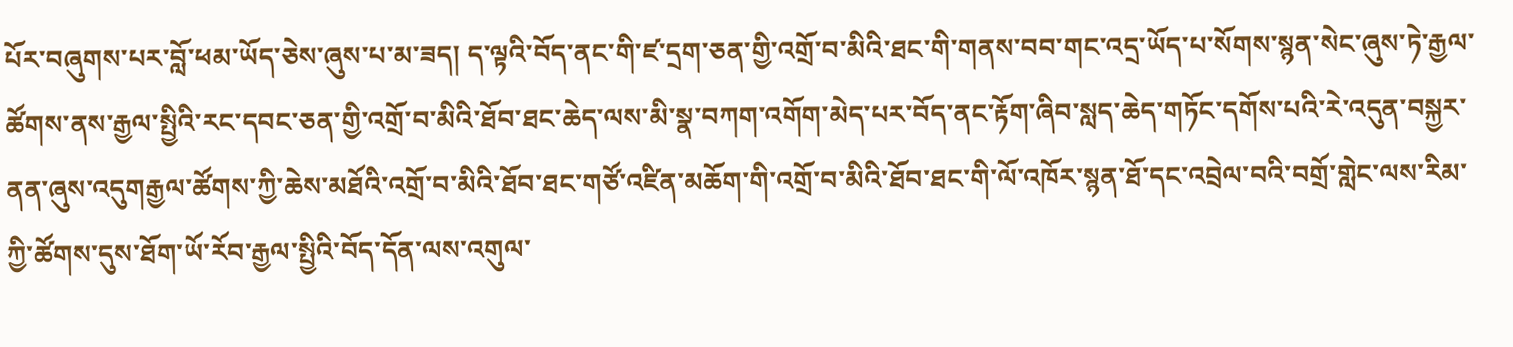པོར་བཞུགས་པར་བློ་ཕམ་ཡོད་ཅེས་ཞུས་པ་མ་ཟད། ད་ལྟའི་བོད་ནང་གི་ཛ་དྲག་ཅན་གྱི་འགྲོ་བ་མིའི་ཐང་གི་གནས་བབ་གང་འདྲ་ཡོད་པ་སོགས་སྙན་སེང་ཞུས་ཏེ་རྒྱལ་ཚོགས་ནས་རྒྱལ་སྤྱིའི་རང་དབང་ཅན་གྱི་འགྲོ་བ་མིའི་ཐོབ་ཐང་ཆེད་ལས་མི་སྣ་བཀག་འགོག་མེད་པར་བོད་ནང་རྟོག་ཞིབ་སླད་ཆེད་གཏོང་དགོས་པའི་རེ་འདུན་བསྐྱར་ནན་ཞུས་འདུགརྒྱལ་ཚོགས་ཀྱི་ཆེས་མཐོའི་འགྲོ་བ་མིའི་ཐོབ་ཐང་གཙོ་འཛིན་མཆོག་གི་འགྲོ་བ་མིའི་ཐོབ་ཐང་གི་ལོ་འཁོར་སྙན་ཐོ་དང་འབྲེལ་བའི་བགྲོ་གླེང་ལས་རིམ་ཀྱི་ཚོགས་དུས་ཐོག་ཡོ་རོབ་རྒྱལ་སྤྱིའི་བོད་དོན་ལས་འགུལ་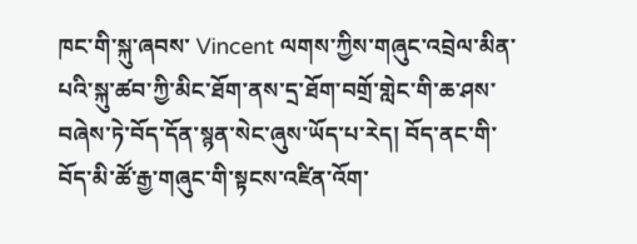ཁང་གི་སྐུ་ཞབས་ Vincent ལགས་ཀྱིས་གཞུང་འབྲེལ་མིན་པའི་སྐུ་ཚབ་ཀྱི་མིང་ཐོག་ནས་དྲ་ཐོག་བགྲོ་གླེང་གི་ཆ་ཤས་བཞེས་ཏེ་བོད་དོན་སྙན་སེང་ཞུས་ཡོད་པ་རེད། བོད་ནང་གི་བོད་མི་ཚོ་རྒྱ་གཞུང་གི་སྟངས་འཛིན་འོག་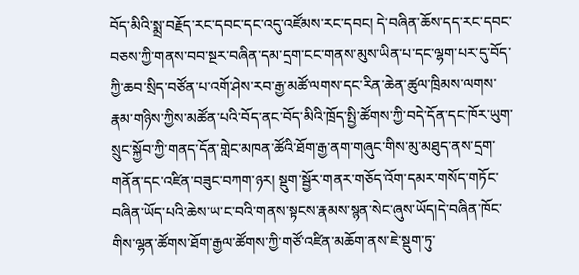བོད་མིའི་སྨྲ་བརྗོད་རང་དབང་དང་འདུ་འཛོམས་རང་དབང། དེ་བཞིན་ཆོས་དད་རང་དབང་བཅས་ཀྱི་གནས་བབ་སྔར་བཞིན་དམ་དྲག་ངང་གནས་མུས་ཡིན་པ་དང་ལྷག་པར་དུ་བོད་ཀྱི་ཆབ་སྲིད་བཙོན་པ་འགོ་ཤེས་རབ་རྒྱ་མཚོ་ལགས་དང་རིན་ཆེན་ཚུལ་ཁྲིམས་ལགས་རྣམ་གཉིས་ཀྱིས་མཚོན་པའི་བོད་ནང་བོད་མིའི་ཁྲོད་སྤྱི་ཚོགས་ཀྱི་བདེ་དོན་དང་ཁོར་ཡུག་སྲུང་སྐྱོབ་ཀྱི་གནད་དོན་གླེང་མཁན་ཚོའི་ཐོག་རྒྱ་ནག་གཞུང་གིས་མུ་མཐུད་ནས་དྲག་གནོན་དང་འཛིན་བཟུང་བཀག་ཉར། སྡུག་སྦྱོར་གནར་གཅོད་འོག་དམར་གསོད་གཏོང་བཞིན་ཡོད་པའི་ཆེས་ཡ་ང་བའི་གནས་སྟངས་རྣམས་སྙན་སེང་ཞུས་ཡོད།དེ་བཞིན་ཁོང་གིས་ལྷན་ཚོགས་ཐོག་རྒྱལ་ཚོགས་ཀྱི་གཙོ་འཛིན་མཆོག་ནས་ཇེ་སྡུག་ཏུ་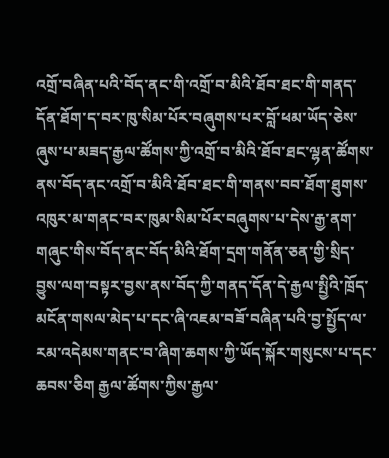འགྲོ་བཞིན་པའི་བོད་ནང་གི་འགྲོ་བ་མིའི་ཐོབ་ཐང་གི་གནད་དོན་ཐོག་ད་བར་ཁུ་སིམ་པོར་བཞུགས་པར་བློ་ཕམ་ཡོད་ཅེས་ཞུས་པ་མཟད་རྒྱལ་ཚོགས་ཀྱི་འགྲོ་བ་མིའི་ཐོབ་ཐང་ལྷན་ཚོགས་ནས་བོད་ནང་འགྲོ་བ་མིའི་ཐོབ་ཐང་གི་གནས་བབ་ཐོག་ཐུགས་འཁུར་མ་གནང་བར་ཁུམ་སིམ་པོར་བཞུགས་པ་དེས་རྒྱ་ནག་གཞུང་གིས་བོད་ནང་བོད་མིའི་ཐོག་དྲག་གནོན་ཅན་གྱི་སྲིད་བྱུས་ལག་བསྟར་བྱས་ནས་བོད་ཀྱི་གནད་དོན་དེ་རྒྱལ་སྤྱིའི་ཁྲོད་མངོན་གསལ་མེད་པ་དང་ཞི་འཇམ་བཟོ་བཞིན་པའི་བྱ་སྤྱོད་ལ་རམ་འདེམས་གནང་བ་ཞིག་ཆགས་ཀྱི་ཡོད་སྐོར་གསུངས་པ་དང་ཆབས་ཅིག རྒྱལ་ཚོགས་ཀྱིས་རྒྱལ་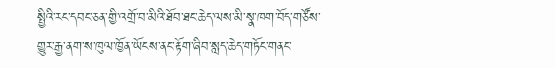སྤྱིའི་རང་དབང་ཅན་གྱི་འགྲོ་བ་མིའི་ཐོབ་ཐང་ཆེད་ལས་མི་སྣ་ཁག་བོད་གཙོས་གྱུར་རྒྱ་ནག་ས་ཁུལ་ཁྱོན་ཡོངས་ནང་རྟོག་ཞིབ་སླད་ཆེད་གཏོང་གནང་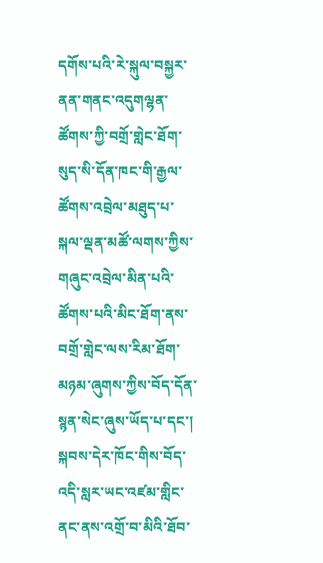དགོས་པའི་རེ་སྐུལ་བསྐྱར་ནན་གནང་འདུགལྷན་ཚོགས་ཀྱི་བགྲོ་གླེང་ཐོག་སུད་སི་དོན་ཁང་གི་རྒྱལ་ཚོགས་འབྲེལ་མཐུད་པ་སྐལ་ལྡན་མཚོ་ལགས་ཀྱིས་གཞུང་འབྲེལ་མིན་པའི་ཚོགས་པའི་མིང་ཐོག་ནས་བགྲོ་གླེང་ལས་རིམ་ཐོག་མཉམ་ཞུགས་ཀྱིས་བོད་དོན་སྙན་སེང་ཞུས་ཡོད་པ་དང་། སྐབས་དེར་ཁོང་གིས་བོད་འདི་སླར་ཡང་འཛམ་གླིང་ནང་ནས་འགྲོ་བ་མིའི་ཐོབ་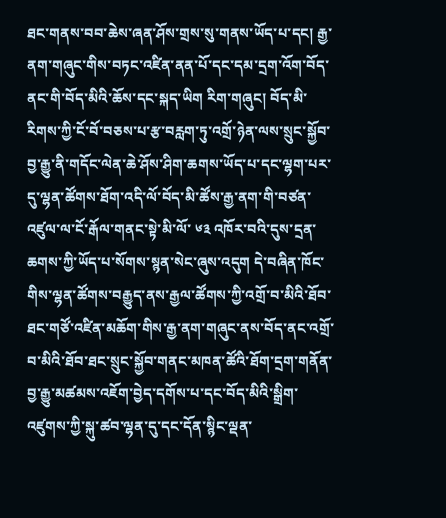ཐང་གནས་བབ་ཆེས་ཞན་ཤོས་གྲས་སུ་གནས་ཡོད་པ་དང། རྒྱ་ནག་གཞུང་གིས་བཏང་འཛིན་ནན་པོ་དང་དམ་དྲག་འོག་བོད་ནང་གི་བོད་མིའི་ཆོས་དང་སྐད་ཡིག རིག་གཞུང། བོད་མི་རིགས་ཀྱི་ངོ་བོ་བཅས་པ་རྩ་བརླག་ཏུ་འགྲོ་ཉེན་ལས་སྲུང་སྐྱོབ་བྱ་རྒྱུ་ནི་གདོང་ལེན་ཆེ་ཤོས་ཤིག་ཆགས་ཡོད་པ་དང་ལྷག་པར་དུ་ལྷན་ཚོགས་ཐོག་འདི་ལོ་བོད་མི་ཚོས་རྒྱ་ནག་གི་བཙན་འཛུལ་ལ་ངོ་རྒོལ་གནང་སྟེ་མི་ལོ་ ༦༣ འཁོར་བའི་དུས་དྲན་ཆགས་ཀྱི་ཡོད་པ་སོགས་སྙན་སེང་ཞུས་འདུག དེ་བཞིན་ཁོང་གིས་ལྷན་ཚོགས་བརྒྱུད་ནས་རྒྱལ་ཚོགས་ཀྱི་འགྲོ་བ་མིའི་ཐོབ་ཐང་གཙོ་འཛིན་མཆོག་གིས་རྒྱ་ནག་གཞུང་ནས་བོད་ནང་འགྲོ་བ་མིའི་ཐོབ་ཐང་སྲུང་སྐྱོབ་གནང་མཁན་ཚོའི་ཐོག་དྲག་གནོན་བྱ་རྒྱུ་མཚམས་འཇོག་བྱེད་དགོས་པ་དང་བོད་མིའི་སྒྲིག་འཛུགས་ཀྱི་སྐུ་ཚབ་ལྷན་དུ་དང་དོན་སྙིང་ལྡན་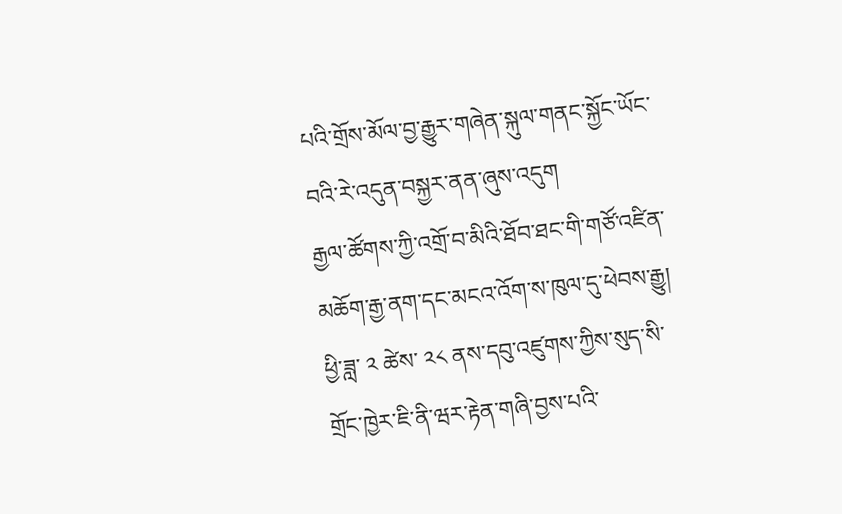པའི་གྲོས་མོལ་བྱ་རྒྱུར་གཞེན་སྐུལ་གནང་སྐྱོང་ཡོང་བའི་རེ་འདུན་བསྐྱར་ནན་ཞུས་འདུག
རྒྱལ་ཚོགས་ཀྱི་འགྲོ་བ་མིའི་ཐོབ་ཐང་གི་གཙོ་འཛིན་མཆོག་རྒྱ་ནག་དང་མངའ་འོག་ས་ཁུལ་དུ་ཕེབས་རྒྱུ།
ཕྱི་ཟླ་ ༢ ཚེས་ ༢༨ ནས་དབུ་འཛུགས་ཀྱིས་སུད་སི་གྲོང་ཁྱེར་ཇི་ནི་ཝར་རྟེན་གཞི་བྱས་པའི་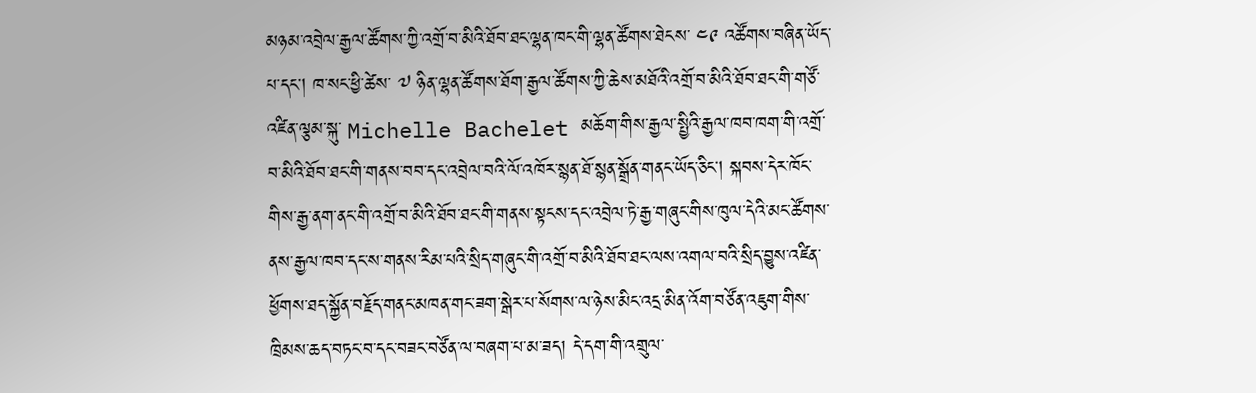མཉམ་འབྲེལ་རྒྱལ་ཚོགས་ཀྱི་འགྲོ་བ་མིའི་ཐོབ་ཐང་ལྷན་ཁང་གི་ལྷན་ཚོགས་ཐེངས་ ༤༩ འཚོགས་བཞིན་ཡོད་པ་དང། ཁ་སང་ཕྱི་ཚེས་ ༧ ཉིན་ལྷན་ཚོགས་ཐོག་རྒྱལ་ཚོགས་ཀྱི་ཆེས་མཐོའི་འགྲོ་བ་མིའི་ཐོབ་ཐང་གི་གཙོ་འཛིན་ལྕམ་སྐུ་ Michelle Bachelet མཆོག་གིས་རྒྱལ་སྤྱིའི་རྒྱལ་ཁབ་ཁག་གི་འགྲོ་བ་མིའི་ཐོབ་ཐང་གི་གནས་བབ་དང་འབྲེལ་བའི་ལོ་འཁོར་སྙན་ཐོ་སྙན་སྒྲོན་གནང་ཡོད་ཅིང། སྐབས་དེར་ཁོང་གིས་རྒྱ་ནག་ནང་གི་འགྲོ་བ་མིའི་ཐོབ་ཐང་གི་གནས་སྟངས་དང་འབྲེལ་ཏེ་རྒྱ་གཞུང་གིས་ཁུལ་དེའི་མང་ཚོགས་ནས་རྒྱལ་ཁབ་དང་ས་གནས་རིམ་པའི་སྲིད་གཞུང་གི་འགྲོ་བ་མིའི་ཐོབ་ཐང་ལས་འགལ་བའི་སྲིད་བྱུས་འཛིན་ཕྱོགས་ཐད་སྐྱོན་བརྗོད་གནང་མཁན་གང་ཟག་སྒེར་པ་སོགས་ལ་ཉེས་མིང་འདྲ་མིན་འོག་བཙོན་འཇུག་གིས་ཁྲིམས་ཆད་བཏང་བ་དང་བཟང་བཙོན་ལ་བཞག་པ་མ་ཟད། དེ་དག་གི་འགྲུལ་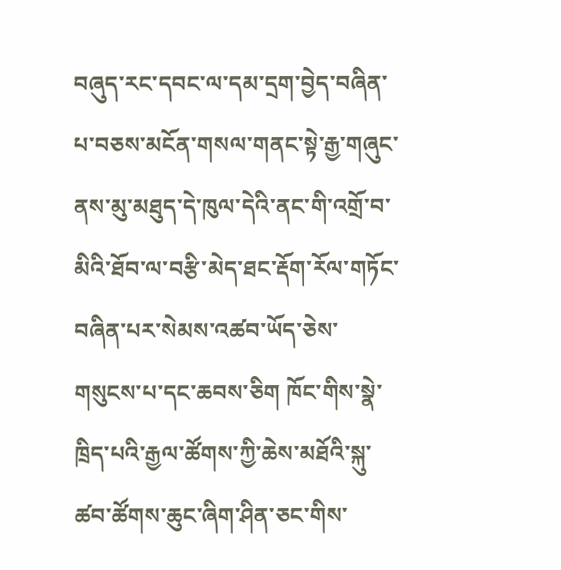བཞུད་རང་དབང་ལ་དམ་དྲག་བྱེད་བཞིན་པ་བཅས་མངོན་གསལ་གནང་སྟེ་རྒྱ་གཞུང་ནས་མུ་མཐུད་དེ་ཁུལ་དེའི་ནང་གི་འགྲོ་བ་མིའི་ཐོབ་ལ་བརྩི་མེད་ཐང་རྡོག་རོལ་གཏོང་བཞིན་པར་སེམས་འཚབ་ཡོད་ཅེས་གསུངས་པ་དང་ཆབས་ཅིག ཁོང་གིས་སྣེ་ཁྲིད་པའི་རྒྱལ་ཚོགས་ཀྱི་ཆེས་མཐོའི་སྐུ་ཚབ་ཚོགས་ཆུང་ཞིག་ཤིན་ཅང་གིས་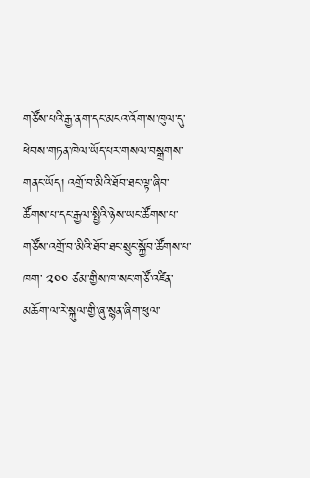གཙོས་པའི་རྒྱ་ནག་དང་མངའ་འོག་ས་ཁུལ་དུ་ཕེབས་གཏན་ཁེལ་ཡོད་པར་གསལ་བསྒྲགས་གནང་ཡོད། འགྲོ་བ་མིའི་ཐོབ་ཐང་ལྟ་ཞིབ་ཚོགས་པ་དང་རྒྱལ་སྤྱིའི་ཉེས་ཡང་ཚོགས་པ་གཙོས་འགྲོ་བ་མིའི་ཐོབ་ཐང་སྲུང་སྐྱོབ་ཚོགས་པ་ཁག་ ༢༠༠ ཙམ་གྱིས་ཁ་སང་གཙོ་འཛིན་མཆོག་ལ་རེ་སྐུལ་གྱི་ཞུ་སྙན་ཞིག་ཕུལ་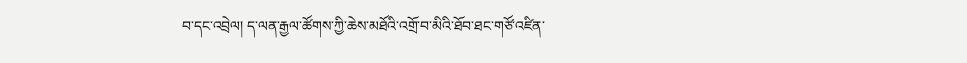བ་དང་འབྲེལ། ད་ལན་རྒྱལ་ཚོགས་ཀྱི་ཆེས་མཐོའི་འགྲོ་བ་མིའི་ཐོབ་ཐང་གཙོ་འཛིན་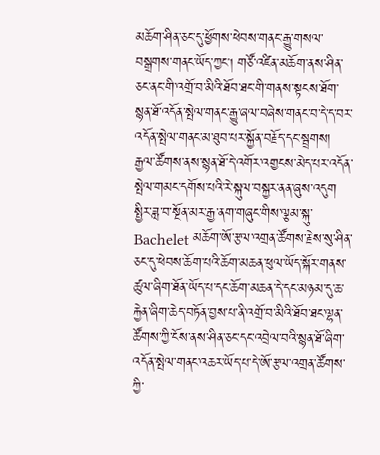མཆོག་ཤིན་ཅང་དུ་ཕྱོགས་ཕེབས་གནང་རྒྱུ་གསལ་བསྒྲགས་གནང་ཡོད་ཀྱང། གཙོ་འཛིན་མཆོག་ནས་ཤིན་ཅང་ནང་གི་འགྲོ་བ་མིའི་ཐོབ་ཐང་གི་གནས་སྟངས་ཐོག་སྙན་ཐོ་འདོན་སྤེལ་གནང་རྒྱུ་ཞལ་བཞེས་གནང་བ་དེ་ད་བར་འདོན་སྤེལ་གནང་མ་ཐུབ་པར་སྐྱོན་བརྗོད་དང་སྦྲགས། རྒྱལ་ཚོགས་ནས་སྙན་ཐོ་དེ་འགོར་འགྱངས་མེད་པར་འདོན་སྤེལ་གམང་དགོས་པའི་རེ་སྐུལ་བསྐྱར་ནན་ཞུས་འདུག སྤྱིར་ཟླ་བ་སྔོན་མར་རྒྱ་ནག་གཞུང་གིས་ལྕམ་སྐུ་ Bachelet མཆོག་ཨོ་རྩལ་འགྲན་ཚོགས་རྗེས་སུ་ཤིན་ཅང་དུ་ཕེབས་ཆོག་པའི་ཆོག་མཆན་ཕུལ་ཡོད་སྐོར་གནས་ཚུལ་ཞིག་ཐོན་ཡོད་པ་དང་ཆོག་མཆན་དེ་དང་མཉམ་དུ་ཆ་རྐྱེན་ཞིག་ཆེད་བཏོན་བྱས་པ་ནི་འགྲོ་བ་མིའི་ཐོབ་ཐང་ལྷན་ཚོགས་ཀྱི་ངོས་ནས་ཤིན་ཅང་དང་འབྲེལ་བའི་སྙན་ཐོ་ཞིག་འདོན་སྤེལ་གནང་འཆར་ཡོད་པ་དེ་ཨོ་རྩལ་འགྲན་ཚོགས་ཀྱི་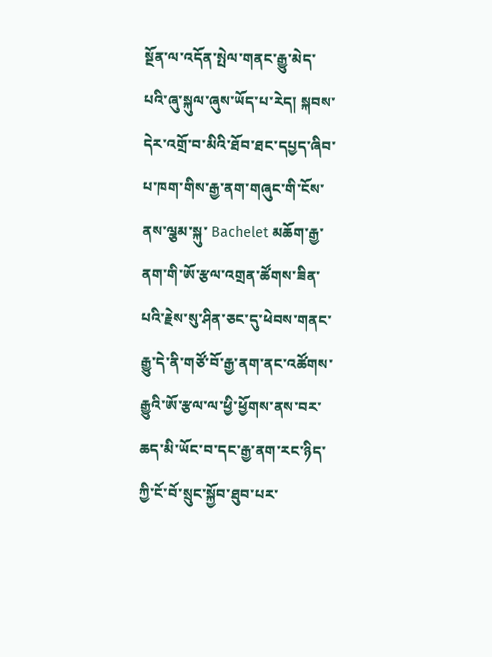སྔོན་ལ་འདོན་སྤེལ་གནང་རྒྱུ་མེད་པའི་ཞུ་སྐུལ་ཞུས་ཡོད་པ་རེད། སྐབས་དེར་འགྲོ་བ་མིའི་ཐོབ་ཐང་དཔྱད་ཞིབ་པ་ཁག་གིས་རྒྱ་ནག་གཞུང་གི་ངོས་ནས་ལྕམ་སྐུ་ Bachelet མཆོག་རྒྱ་ནག་གི་ཨོ་རྩལ་འགྲན་ཚོགས་ཟིན་པའི་རྗེས་སུ་ཤིན་ཅང་དུ་ཕེབས་གནང་རྒྱུ་དེ་ནི་གཙོ་བོ་རྒྱ་ནག་ནང་འཚོགས་རྒྱུའི་ཨོ་རྩལ་ལ་ཕྱི་ཕྱོགས་ནས་བར་ཆད་མི་ཡོང་བ་དང་རྒྱ་ནག་རང་ཉིད་ཀྱི་ངོ་བོ་སྲུང་སྐྱོབ་ཐུབ་པར་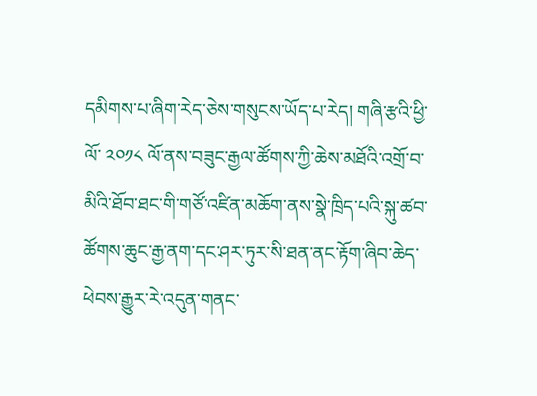དམིགས་པ་ཞིག་རེད་ཅེས་གསུངས་ཡོད་པ་རེད། གཞི་རྩའི་ཕྱི་ལོ་ ༢༠༡༨ ལོ་ནས་བཟུང་རྒྱལ་ཚོགས་ཀྱི་ཆེས་མཐོའི་འགྲོ་བ་མིའི་ཐོབ་ཐང་གི་གཙོ་འཛིན་མཆོག་ནས་སྣེ་ཁྲིད་པའི་སྐུ་ཚབ་ཚོགས་ཆུང་རྒྱ་ནག་དང་ཤར་ཏུར་སི་ཐན་ནང་རྟོག་ཞིབ་ཆེད་ཕེབས་རྒྱུར་རེ་འདུན་གནང་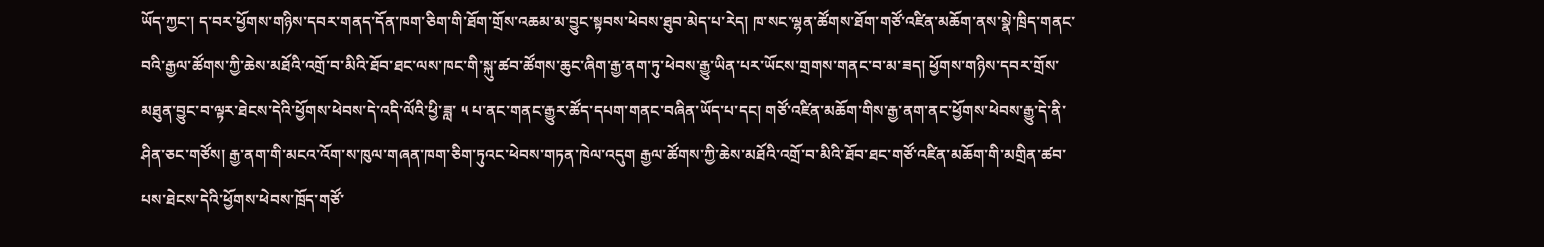ཡོད་ཀྱང་། ད་བར་ཕྱོགས་གཉིས་དབར་གནད་དོན་ཁག་ཅིག་གི་ཐོག་གྲོས་འཆམ་མ་བྱུང་སྟབས་ཕེབས་ཐུབ་མེད་པ་རེད། ཁ་སང་ལྷན་ཚོགས་ཐོག་གཙོ་འཛིན་མཆོག་ནས་སྣེ་ཁྲིད་གནང་བའི་རྒྱལ་ཚོགས་ཀྱི་ཆེས་མཐོའི་འགྲོ་བ་མིའི་ཐོབ་ཐང་ལས་ཁང་གི་སྐུ་ཚབ་ཚོགས་ཆུང་ཞིག་རྒྱ་ནག་ཏུ་ཕེབས་རྒྱུ་ཡིན་པར་ཡོངས་གྲགས་གནང་བ་མ་ཟད། ཕྱོགས་གཉིས་དབར་གྲོས་མཐུན་བྱུང་བ་ལྟར་ཐེངས་དེའི་ཕྱོགས་ཕེབས་དེ་འདི་ལོའི་ཕྱི་ཟླ་ ༥ པ་ནང་གནང་རྒྱུར་ཚོད་དཔག་གནང་བཞིན་ཡོད་པ་དང། གཙོ་འཛིན་མཆོག་གིས་རྒྱ་ནག་ནང་ཕྱོགས་ཕེབས་རྒྱུ་དེ་ནི་ཤིན་ཅང་གཙོས། རྒྱ་ནག་གི་མངའ་འོག་ས་ཁུལ་གཞན་ཁག་ཅིག་ཏུའང་ཕེབས་གཏན་ཁེལ་འདུག རྒྱལ་ཚོགས་ཀྱི་ཆེས་མཐོའི་འགྲོ་བ་མིའི་ཐོབ་ཐང་གཙོ་འཛིན་མཆོག་གི་མགྲིན་ཚབ་པས་ཐེངས་དེའི་ཕྱོགས་ཕེབས་ཁྲོད་གཙོ་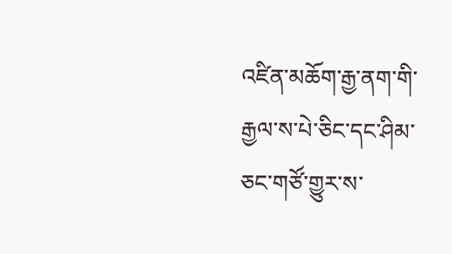འཛིན་མཆོག་རྒྱ་ནག་གི་རྒྱལ་ས་པེ་ཅིང་དང་ཤིམ་ཅང་གཙོ་གྱུར་ས་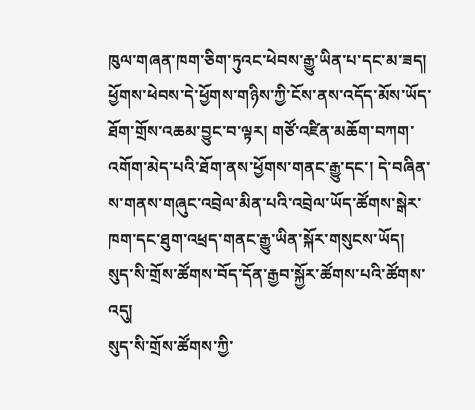ཁུལ་གཞན་ཁག་ཅིག་ཏུའང་ཕེབས་རྒྱུ་ཡིན་པ་དང་མ་ཟད། ཕྱོགས་ཕེབས་དེ་ཕྱོགས་གཉིས་ཀྱི་ངོས་ནས་འདོད་མོས་ཡོད་ཐོག་གྲོས་འཆམ་བྱུང་བ་ལྟར། གཙོ་འཛིན་མཆོག་བཀག་འགོག་མེད་པའི་ཐོག་ནས་ཕྱོགས་གནང་རྒྱུ་དང་། དེ་བཞིན་ས་གནས་གཞུང་འབྲེལ་མིན་པའི་འབྲེལ་ཡོད་ཚོགས་སྒེར་ཁག་དང་ཐུག་འཕྲད་གནང་རྒྱུ་ཡིན་སྐོར་གསུངས་ཡོད།
སུད་སི་གྲོས་ཚོགས་བོད་དོན་རྒྱབ་སྐྱོར་ཚོགས་པའི་ཚོགས་འདུ།
སུད་སི་གྲོས་ཚོགས་ཀྱི་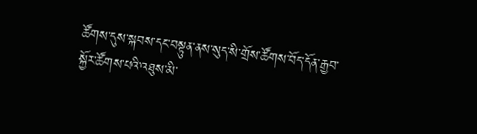ཚོགས་དུས་སྐབས་དང་བསྟུན་ནས་སུད་སི་གྲོས་ཚོགས་བོད་དོན་རྒྱབ་སྐྱོར་ཚོགས་པའི་འཐུས་མི་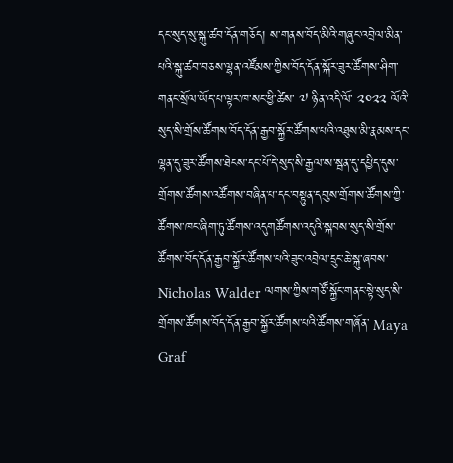དང་སུད་སུ་སྐུ་ཚབ་དོན་གཅོད། ས་གནས་བོད་མིའི་གཞུང་འབྲེལ་མིན་པའི་སྐུ་ཚབ་བཅས་ལྷན་འཛོམས་ཀྱིས་བོད་དོན་སྐོར་ཟུར་ཚོགས་ཤིག་གནང་སྲོལ་ཡོད་པ་ལྟར་ཁ་སང་ཕྱི་ཚེས་ ༧ ཉིན་འདི་ལོ་ ༢༠༢༢ ལོའི་སུད་སི་གྲོས་ཚོགས་བོད་དོན་རྒྱབ་སྐྱོར་ཚོགས་པའི་འཐུས་མི་རྣམས་དང་ལྷན་དུ་ཟུར་ཚོགས་ཐེངས་དང་པོ་དེ་སུད་སི་རྒྱལ་ས་སྦན་དུ་དཔྱིད་དུས་གྲོགས་ཚོགས་འཚོགས་བཞིན་པ་དང་བསྟུན་དབུས་གྲོགས་ཚོགས་ཀྱི་ཚོགས་ཁང་ཞིག་ཏུ་ཚོགས་འདུགཚོགས་འདུའི་སྐབས་སུད་སི་གྲོས་ཚོགས་བོད་དོན་རྒྱབ་སྐྱོར་ཚོགས་པའི་ཟུང་འབྲེལ་དྲུང་ཆེ་སྐུ་ཞབས་ Nicholas Walder ལགས་ཀྱིས་གཙོ་སྐྱོང་གནང་སྟེ་སུད་སི་གྲོགས་ཚོགས་བོད་དོན་རྒྱབ་སྐྱོར་ཚོགས་པའི་ཚོགས་གཞོན་ Maya Graf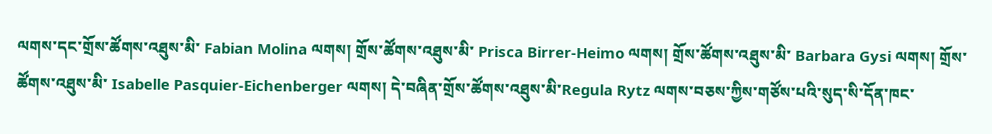ལགས་དང་གྲོས་ཚོགས་འཐུས་མི་ Fabian Molina ལགས། གྲོས་ཚོགས་འཐུས་མི་ Prisca Birrer-Heimo ལགས། གྲོས་ཚོགས་འཐུས་མི་ Barbara Gysi ལགས། གྲོས་ཚོགས་འཐུས་མི་ Isabelle Pasquier-Eichenberger ལགས། དེ་བཞིན་གྲོས་ཚོགས་འཐུས་མི་Regula Rytz ལགས་བཅས་ཀྱིས་གཙོས་པའི་སུད་སི་དོན་ཁང་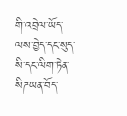གི་འབྲེལ་ཡོད་ལས་བྱེད་དང་སུད་སི་དང་ལིག་ཏེན་སིཌཡན་བོད་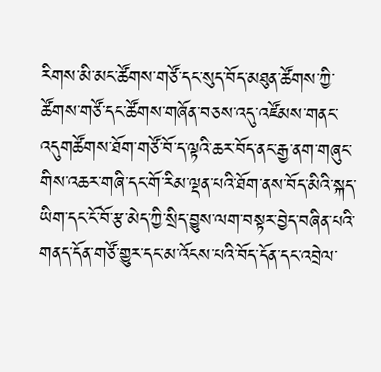རིགས་མི་མང་ཚོགས་གཙོ་དང་སུད་བོད་མཐུན་ཚོགས་ཀྱི་ཚོགས་གཙོ་དང་ཚོགས་གཞོན་བཅས་འདུ་འཛོམས་གནང་འདུགཚོགས་ཐོག་གཙོ་བོ་ད་ལྟའི་ཆར་བོད་ནང་རྒྱ་ནག་གཞུང་གིས་འཆར་གཞི་དང་གོ་རིམ་ལྡན་པའི་ཐོག་ནས་བོད་མིའི་སྐད་ཡིག་དང་ངོ་བོ་རྩ་མེད་ཀྱི་སྲིད་བྱུས་ལག་བསྟར་བྱེད་བཞིན་པའི་གནད་དོན་གཙོ་གྱུར་དང་མ་འོངས་པའི་བོད་དོན་དང་འབྲེལ་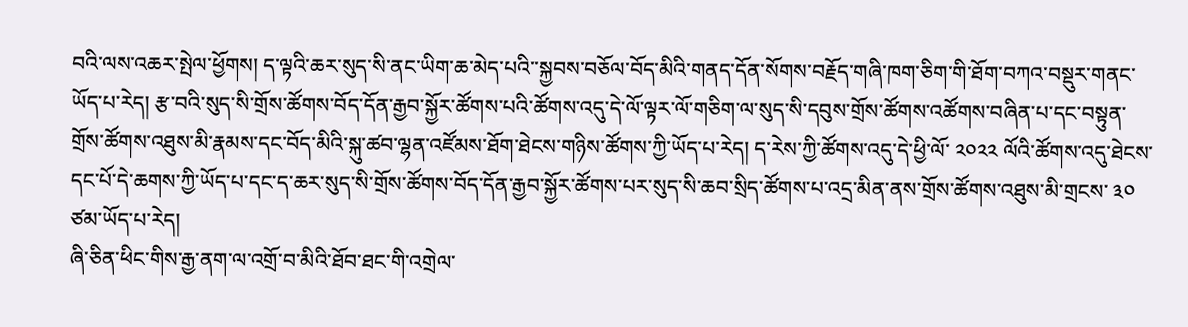བའི་ལས་འཆར་སྤེལ་ཕྱོགས། ད་ལྟའི་ཆར་སུད་སི་ནང་ཡིག་ཆ་མེད་པའི་་སྐྱབས་བཅོལ་བོད་མིའི་གནད་དོན་སོགས་བརྗོད་གཞི་ཁག་ཅིག་གི་ཐོག་བཀའ་བསྡུར་གནང་ཡོད་པ་རེད། རྩ་བའི་སུད་སི་གྲོས་ཚོགས་བོད་དོན་རྒྱབ་སྐྱོར་ཚོགས་པའི་ཚོགས་འདུ་དེ་ལོ་ལྟར་ལོ་གཅིག་ལ་སུད་སི་དབུས་གྲོས་ཚོགས་འཚོགས་བཞིན་པ་དང་བསྟུན་གྲོས་ཚོགས་འཐུས་མི་རྣམས་དང་བོད་མིའི་སྐུ་ཚབ་ལྷན་འཛོམས་ཐོག་ཐེངས་གཉིས་ཚོགས་ཀྱི་ཡོད་པ་རེད། ད་རེས་ཀྱི་ཚོགས་འདུ་དེ་ཕྱི་ལོ་ ༢༠༢༢ ལོའི་ཚོགས་འདུ་ཐེངས་དང་པོ་དེ་ཆགས་ཀྱི་ཡོད་པ་དང་ད་ཆར་སུད་སི་གྲོས་ཚོགས་བོད་དོན་རྒྱབ་སྐྱོར་ཚོགས་པར་སུད་སི་ཆབ་སྲིད་ཚོགས་པ་འདྲ་མིན་ནས་གྲོས་ཚོགས་འཐུས་མི་གྲངས་ ༣༠ ཙམ་ཡོད་པ་རེད།
ཞི་ཅིན་ཕིང་གིས་རྒྱ་ནག་ལ་འགྲོ་བ་མིའི་ཐོབ་ཐང་གི་འགྲེལ་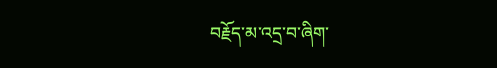བརྗོད་མ་འདྲ་བ་ཞིག་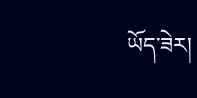ཡོད་ཟེར།